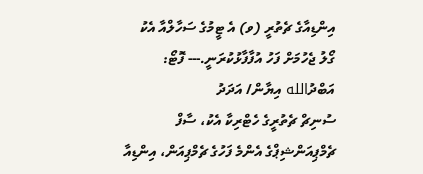އިންޑިއާގެ ޗެތުރީ (ވ) އެ ޓީމުގެ ސަހާލްއާ އެކު ގޯލު ޖެހުމަށް ފަހު އުފާފާޅުކުރަނީ.--- ފޮޓޯ: އަބްދުالله އިޔާން/ އަދަދު
ސުނިޗް ޗެތުރީގެ ހެޓްރިކާ އެކު، ސާފް ޗެމްޕިއަންޝިޕްގެ އެންމެ ފަހުގެ ޗެމްޕިއަން، އިންޑިއާ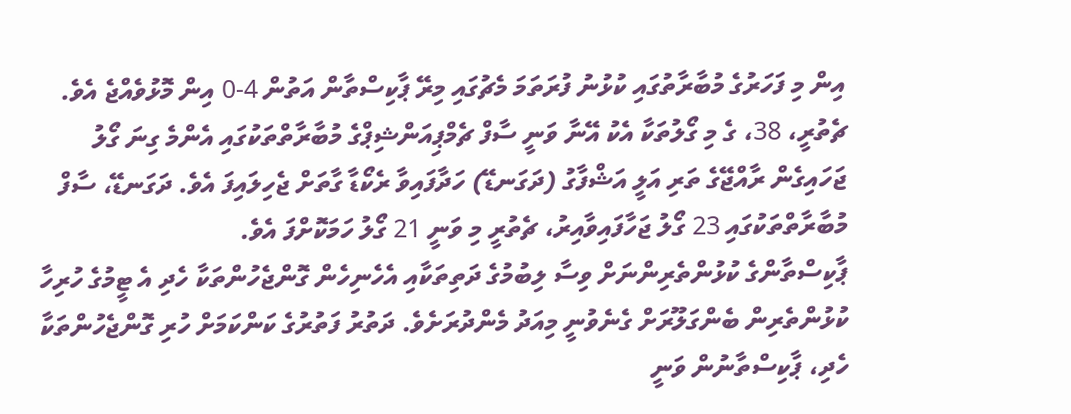އިން މި ފަހަރުގެ މުބާރާތުގައި ކުޅުނު ފުރަތަމަ މެޗުގައި މިރޭ ޕާކިސްތާން އަތުން 4-0 އިން މޮޅުވެއްޖެ އެވެ.
ޗެތުރީ، 38، ގެ މި ގޯލުތަކާ އެކު އޭނާ ވަނީ ސާފް ޗެމްޕިއަންޝިޕްގެ މުބާރާތްތަކުގައި އެންމެ ގިނަ ގޯލު ޖަހައިގެން ރާއްޖޭގެ ތަރި އަލީ އަޝްފާގު (ދަގަނޑޭ) ހަދާފައިވާ ރެކޯޑާ ގާތަށް ޖެހިލައިފަ އެވެ. ދަގަނޑޭ، ސާފް މުބާރާތްތަކުގައި 23 ގޯލު ޖަހާފައިވާއިރު، ޗެތުރީ މި ވަނީ 21 ގޯލު ހަމަކޮށްފަ އެވެ.
ޕާކިސްތާންގެ ކުޅުންތެރިންނަށް ވިސާ ލިބުމުގެ ދަތިތަކާއި އެހެނިހެން ގޮންޖެހުންތަކާ ހެދި އެ ޓީމުގެ ހުރިހާ ކުޅުންތެރިން ބެންގަލޫރަށް ގެނެވުނީ މިއަދު މެންދުރަށެވެ. ދަތުރު ފަތުރުގެ ކަންކަމަށް ހުރި ގޮންޖެހުންތަކާ ހެދި، ޕާކިސްތާނުން ވަނީ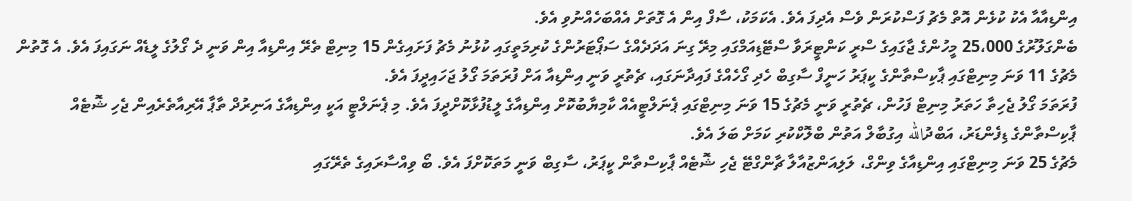އިންޑިއާއާ އެކު ކުޅެން އޮތް މެޗު ފަސްކުރަން ވެސް އެދިފަ އެވެ. އެކަމަކު، ސާފް އިން އެ ގޮތަށް އެއްބަހެއްނުވި އެވެ.
ބެންގަލޫރުގެ 25،000 މީހުންގެ ޖާގައިގެ ސްރީ ކަންޓީރަވާ ސްޓޭޑިއަމްގައި މިރޭ ގިނަ އަދަދެއްގެ ސަޕޯޓަރުންގެ ކުރިމަތީގައި ކުޅުނު މެޗު ފަށައިގެން 15 މިނިޓް ތެރޭ އިންޑިއާ އިން ވަނީ ދެ ގޯލުގެ ލީޑެއް ނަގައިފަ އެވެ. އެ ގޮތުން މެޗުގެ 11 ވަނަ މިނިޓްގައި ޕާކިސްތާންގެ ކީޕަރު ހަނީފް ސާގިބް ހެދި ގޯހެއްގެ ފައިދާނަގައި، ޗެތުރީ ވަނީ އިންޑިއާ އަށް ފުރަތަމަ ގޯލު ޖަހައިދީފަ އެވެ.
ފުރަތަމަ ގޯލު ޖެހިތާ ހަތަރު މިނިޓް ފަހުން، ޗެތުރީ ވަނީ މެޗުގެ 15 ވަނަ މިނިޓްގައި ޕެނަލްޓީއެއް ކާމިޔާބުކޮށް އިންޑިއާގެ ލީޑުފުޅާކޮށްދީފަ އެވެ. މި ޕެނަލްޓީ އަކީ އިންޑިއާގެ އަނިރުދް ތާޕާ އޭރިއާތެރެއިން ޖެހި ޝޮޓެއް ޕާކިސްތާންގެ ޑިފެންޑަރު، އަބްދުالله އިގުބާލް އަތުން ބްލޮކްކުރި ކަމަށް ބަލަ އެވެ.
މެޗުގެ 25 ވަނަ މިނިޓްގައި އިންޑިއާގެ ވިންގް، ލަލިއަންޒުއާލާ ޗާންގްޓޭ ޖެހި ޝޮޓެއް ޕާކިސްތާން ކީޕަރު، ސާގިބް ވަނީ މަތަކޮށްފަ އެވެ. ބޯ ވިއްސާރައިގެ ތެރޭގައި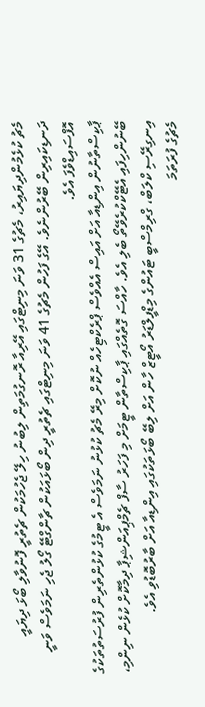މެޗު ކުޅެމުންދިޔައިރު، މެޗުގެ 31 ވަނަ މިނިޓްގައި އޭރިއާ ރޮނގުމަތިން ލިބުނު ހިލޭ ޖެހުމަކުން ޗެތުރީ ފޮނުވާލި ބޯޅަ ދިޔައީ ދަނޑިކައިރިން ބޭރުންނެވެ. އޭގެ ފަހުން މެޗުގެ 41 ވަނަ މިނިޓްގައި ޗެތުރީ ދިން ބޯޅައަކުން ޗާންގްޓޭ ގޯލު ޖެހި ނަމަވެސް ވަނީ އޮފްސައިޑްވެފަ އެވެ.
ޕާކިސްތާނުން އިންޑިއާ އަށް އައިސް އެއްވެސް ޕްރެކްޓިހެއް ނުކޮށް މިރޭ މެޗު ކުޅުނު ނަމަވެސް އެ ޓީމުގެ ކުޅުންތެރިން ފުރުސަތުތަކުގެ ބޭނުންހިފައި އެޓޭކްކުރެވޭތޯ ބެލި އެވެ. ހާއްސަ ގޮތެއްގައި ޕާކިސްތާން ޓީމަށް މި ފަހަރު ސާފް ޗެމްޕިއަންޝިޕާ ދިމާކޮށް ކުޅެން ނިންމި، އިނގިރޭސި ކްލަބް، ގްރިމްސްބީ ޓައުންގެ މިޑްފީލްޑަރު އޯޓީޒް ހާން އަށް ލިބޭ ބޯޅަތަކުގައި އިންޑިއާ އަށް ބާރުބޮޑުވި އެވެ.
މެޗުގެ ފުރަތަމަ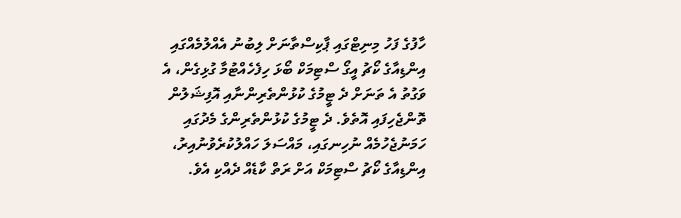ހާފުގެ ފަހު މިނިޓްގައި ޕާކިސްތާނަށް ލިބުނު އެއްލުމެއްގައި އިންޑިއާގެ ކޯޗު އީގޯ ސްޓިމަކް ބޯޅަ ހިފެހެއްޓުމާ ގުޅިގެން، އެ ވަގުތު އެ ތަނަށް ދެ ޓީމުގެ ކުޅުންތެރިންނާއި އޮފިޝަލުން ތޮންޖެހިފައި އޮތެވެ. ދެ ޓީމުގެ ކުޅުންތެރިންގެ މެދުގައި ހަމަނުޖެހުމެއް ނުހިނގައި، މައްސަލަ ހައްލުކުރެވުނުއިރު، އިންޑިއާގެ ކޯޗު ސްޓިމަކް އަށް ރަތް ކާޑެއް ދެއްކި އެވެ.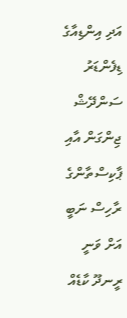އަދި އިންޑިއާގެ ޑިފެންޑަރު ސަންދޭޝް ޖިންގަން އާއި ޕާކިސްތާންގެ ރާހިސް ނަބީ އަށް ވަނީ ރީނދޫ ކާޑެއް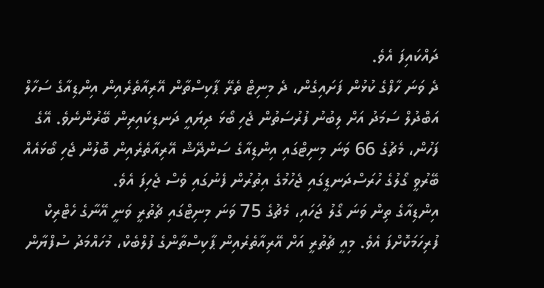ދައްކައިފަ އެވެ.
ދެ ވަނަ ހާފްގެ ކުޅުން ފަށައިގެން، ދެ މިނިޓް ތެރޭ ޕާކިސްތާން އޭރިއާތެރެއިން އިންޑިއާގެ ސަހާލް އަބްދުލް ސަމަދު އަށް ލިބުނު ފުރުސަތުން ޖެހި ބޯޅަ ދިޔައީ ދަނޑިކައިރިން ބޭރުންނެވެ. އޭގެ ފަހުން، މެޗުގެ 66 ވަނަ މިނިޓްގައި އިންޑިއާގެ ސަންދޭޝް އޭރިއާތެރެއިން ބޮލުން ޖެހި ބޯޅައެއް ބޭރުވީ ގޯލުގެ ހުރަސްދަނޑީގައި ޖެހުމުގެ އިތުރުން ފެނުގައި ވެސް ޖެހިފަ އެވެ.
އިންޑިއާގެ ތިން ވަނަ ގޯލު ޖަހައި، މެޗުގެ 75 ވަނަ މިނިޓްގައި ޗެތުރީ ވަނީ އޭނާގެ ހެޓްރިކް ފުރިހަމަކޮށްފަ އެވެ. މިއީ ޗެތުރީ އަށް އޭރިއާތެރެއިން ޕާކިސްތާންގެ ފުލްބެކް، މުހައްމަދު ސުފްޔާން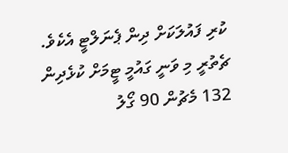ކުރި ފައުލަކަށް ދިން ޕެނަލްޓީ އެކެވެ. ޗެތުރީ މި ވަނީ ގައުމީ ޓީމަށް ކުޅެދިން 132 މެޗުން 90 ގޯލު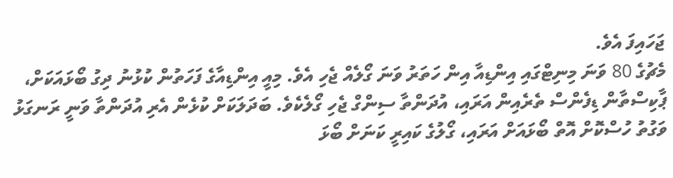ޖަހައިފަ އެވެ.
މެޗުގެ 80 ވަނަ މިނިޓްގައި އިންޑިއާ އިން ހަތަރު ވަނަ ގޯލެއް ޖެހި އެވެ. މިއީ އިންޑިއާގެ ފަހަތުން ކުޅުނު ދިގު ބޯޅައަކަށް، ޕާކިސްތާން ޑިފެންސް ތެރެއިން އަރައި، އުދަންތާ ސިންގް ޖެހި ގޯލެކެވެ. ބަދަލަކަށް ކުޅެން އެރި އުދަންތާ ވަނީ ރަނގަޅު ވަގުތު ހުސްކޮށް އޮތް ބޯޅައަށް އަރައި، ގޯލުގެ ކައިރީ ކަނަށް ބޯޅަ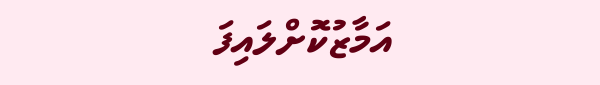އަމާޒުކޮށްލައިފަ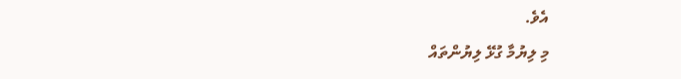އެވެ.
މި ލިޔުމާ ގުޅޭ ލިޔުންތައް